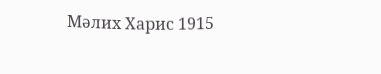Мәлих Харис 1915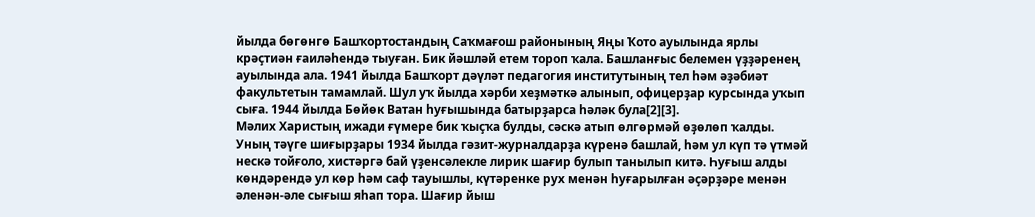йылда бөгөнгө Башҡортостандың Саҡмағош районының Яңы Ҡото ауылында ярлы крәҫтиән ғаиләһендә тыуған. Бик йәшләй етем тороп ҡала. Башланғыс белемен үҙҙәренең ауылында ала. 1941 йылда Башҡорт дәүләт педагогия институтының тел һәм әҙәбиәт факультетын тамамлай. Шул уҡ йылда хәрби хеҙмәткә алынып, офицерҙар курсында уҡып сыға. 1944 йылда Бөйөк Ватан һуғышында батырҙарса һәләк була[2][3].
Мәлих Харистың ижади ғүмере бик ҡыҫҡа булды, сәскә атып өлгөрмәй өҙөлөп ҡалды. Уның тәүге шиғырҙары 1934 йылда гәзит-журналдарҙа күренә башлай, һәм ул күп тә үтмәй нескә тойғоло, хистәргә бай үҙенсәлекле лирик шағир булып танылып китә. Һуғыш алды көндәрендә ул көр һәм саф тауышлы, күтәренке рух менән һуғарылған әҫәрҙәре менән әленән-әле сығыш яһап тора. Шағир йыш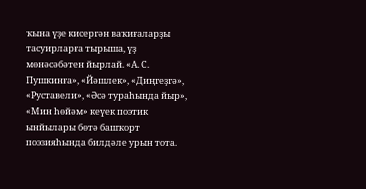ҡына үҙе кисергән ваҡиғаларҙы тасуирларға тырыша, үҙ мөнәсәбәтен йырлай. «А. С. Пушкинға», «Йәшлек», «Диңгеҙгә», «Руставели», «Әсә тураһында йыр», «Мин һөйәм» кеүек поэтик ынйылары бөтә башҡорт поэзияһында билдәле урын тота.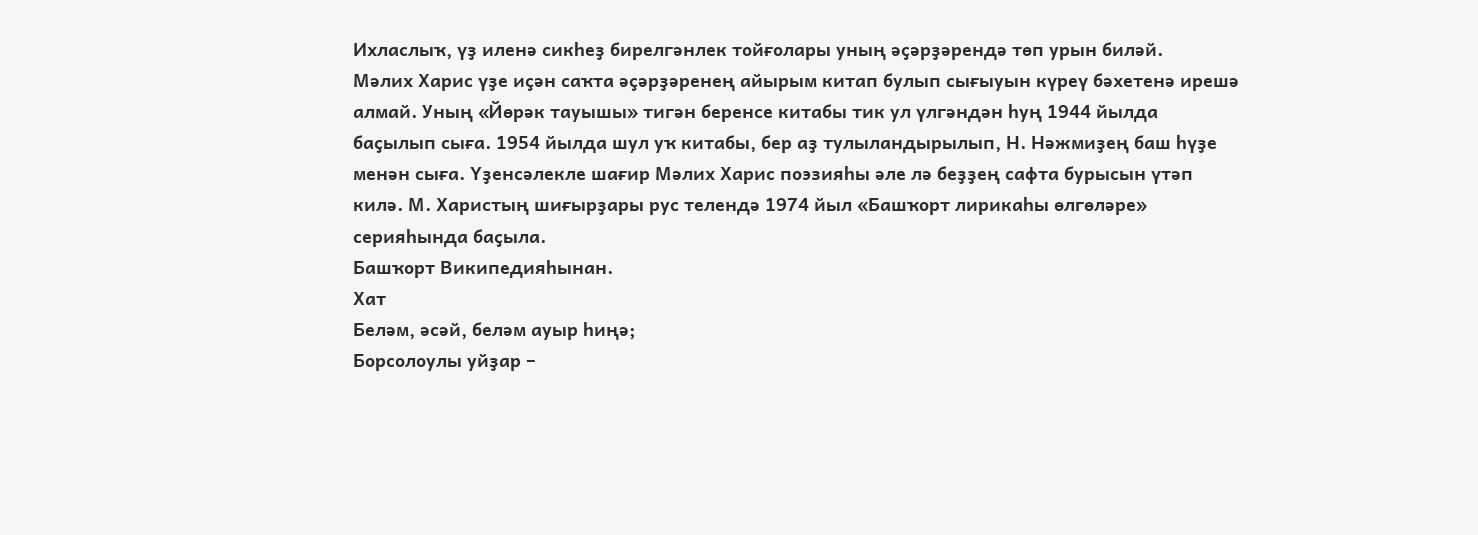Ихласлыҡ, үҙ иленә сикһеҙ бирелгәнлек тойғолары уның әҫәрҙәрендә төп урын биләй.
Мәлих Харис үҙе иҫән саҡта әҫәрҙәренең айырым китап булып сығыуын күреү бәхетенә ирешә алмай. Уның «Йөрәк тауышы» тигән беренсе китабы тик ул үлгәндән һуң 1944 йылда баҫылып сыға. 1954 йылда шул уҡ китабы, бер аҙ тулыландырылып, Н. Нәжмиҙең баш һүҙе менән сыға. Үҙенсәлекле шағир Мәлих Харис поэзияһы әле лә беҙҙең сафта бурысын үтәп килә. М. Харистың шиғырҙары рус телендә 1974 йыл «Башҡорт лирикаһы өлгөләре» серияһында баҫыла.
Башҡорт Википедияһынан.
Хат
Беләм, әсәй, беләм ауыр һиңә;
Борсолоулы уйҙар –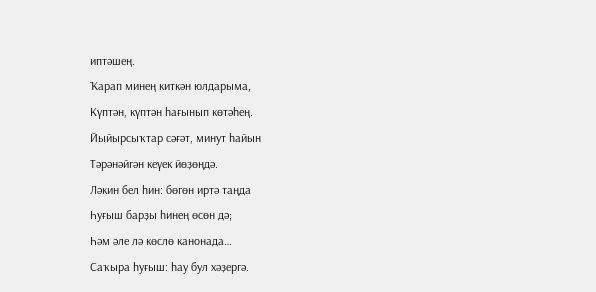иптәшең.
Ҡарап минең киткән юлдарыма,
Күптән, күптән һағынып көтәһең.
Йыйырсыҡтар сәғәт, минут һайын
Тәрәнәйгән кеүек йөҙөңдә.
Ләкин бел һин: бөгөн иртә таңда
Һуғыш барҙы һинең өсөн дә;
Һәм әле лә көслө канонада…
Саҡыра һуғыш: һау бул хәҙергә.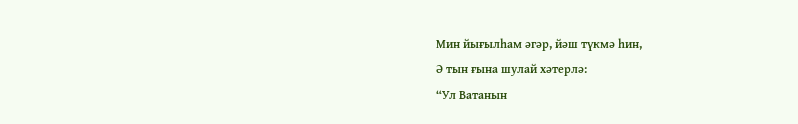Мин йығылһам әгәр, йәш түкмә һин,
Ә тын ғына шулай хәтерлә:
“Ул Ватанын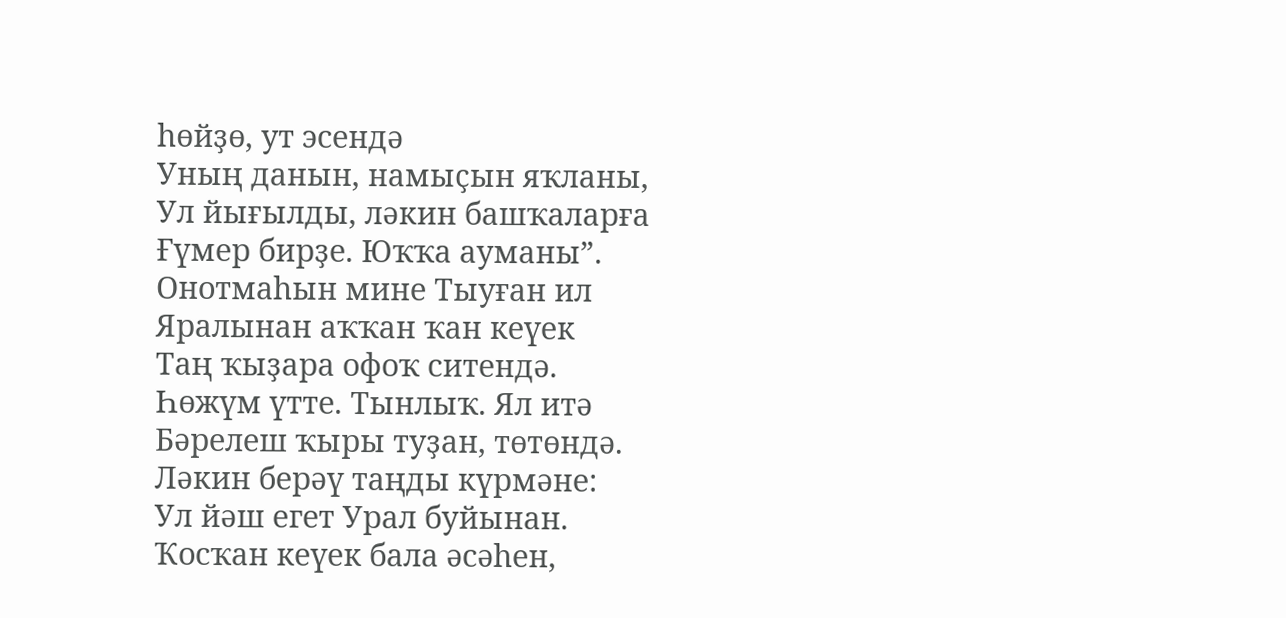һөйҙө, ут эсендә
Уның данын, намыҫын яҡланы,
Ул йығылды, ләкин башҡаларға
Ғүмер бирҙе. Юҡҡа ауманы”.
Онотмаһын мине Тыуған ил
Яралынан аҡҡан ҡан кеүек
Таң ҡыҙара офоҡ ситендә.
Һөжүм үтте. Тынлыҡ. Ял итә
Бәрелеш ҡыры туҙан, төтөндә.
Ләкин берәү таңды күрмәне:
Ул йәш егет Урал буйынан.
Ҡосҡан кеүек бала әсәһен,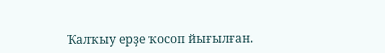Ҡалҡыу ерҙе ҡосоп йығылған.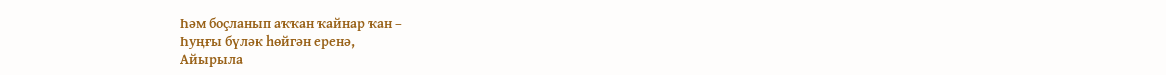Һәм боҫланып аҡҡан ҡайнар ҡан –
Һуңғы бүләк һөйгән еренә,
Айырыла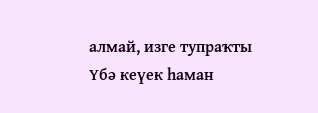алмай, изге тупраҡты
Үбә кеүек һаман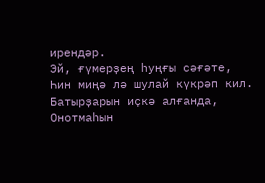ирендәр.
Эй, ғүмерҙең һуңғы сәғәте,
Һин миңә лә шулай күкрәп кил.
Батырҙарын иҫкә алғанда,
Онотмаһын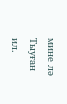мине лә Тыуған ил.